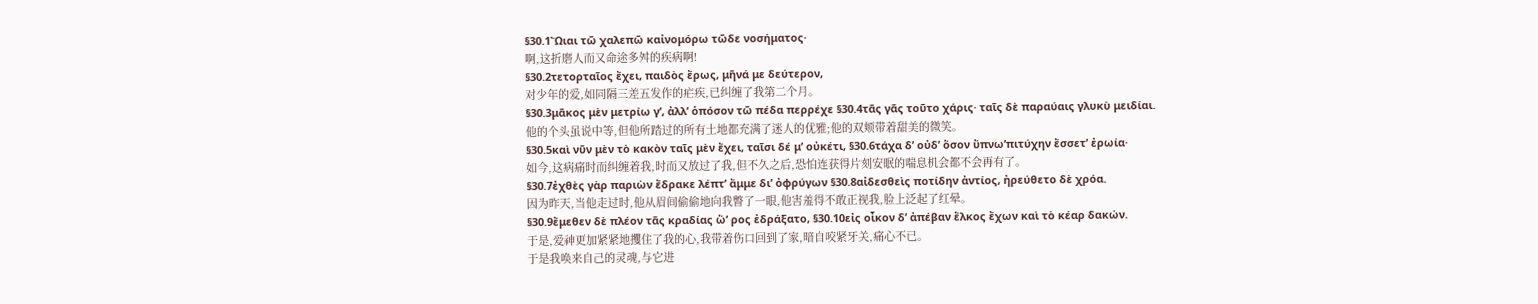§30.1Ὤιαι τῶ χαλεπῶ καἰνομόρω τῶδε νοσήματος·
啊,这折磨人而又命途多舛的疾病啊!
§30.2τετορταῖος ἔχει, παιδὸς ἔρως, μῆνά με δεύτερον,
对少年的爱,如同隔三差五发作的疟疾,已纠缠了我第二个月。
§30.3μᾶκος μὲν μετρίω γʼ, ἀλλʼ ὁπόσον τῶ πέδα περρέχε §30.4τᾶς γᾶς τοῦτο χάρις· ταῖς δὲ παραύαις γλυκὺ μειδίαι.
他的个头虽说中等,但他所踏过的所有土地都充满了迷人的优雅;他的双颊带着甜美的微笑。
§30.5καὶ νῦν μὲν τὸ κακὸν ταῖς μὲν ἔχει, ταῖσι δέ μʼ οὐκέτι, §30.6τάχα δʼ οὐδʼ ὅσον ὕπνω’πιτύχην ἔσσετʼ ἐρωία·
如今,这病痛时而纠缠着我,时而又放过了我,但不久之后,恐怕连获得片刻安眠的喘息机会都不会再有了。
§30.7ἐχθὲς γὰρ παριὼν ἔδρακε λέπτʼ ἄμμε διʼ ὀφρύγων §30.8αἰδεσθεὶς ποτίδην ἀντίος, ἠρεύθετο δὲ χρόα.
因为昨天,当他走过时,他从眉间偷偷地向我瞥了一眼,他害羞得不敢正视我,脸上泛起了红晕。
§30.9ἔμεθεν δὲ πλέον τᾶς κραδίας ὥʼ ρος ἐδράξατο, §30.10εἰς οἶκον δʼ ἀπέβαν ἕλκος ἔχων καὶ τὸ κέαρ δακών.
于是,爱神更加紧紧地攫住了我的心,我带着伤口回到了家,暗自咬紧牙关,痛心不已。
于是我唤来自己的灵魂,与它进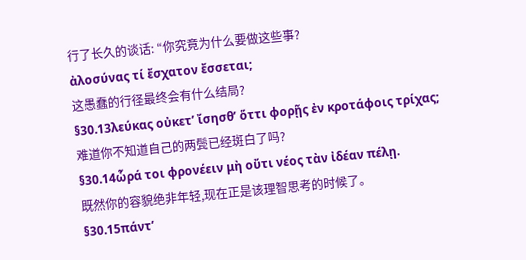行了长久的谈话: “你究竟为什么要做这些事?
ἀλοσύνας τί ἔσχατον ἔσσεται;
这愚蠢的行径最终会有什么结局?
§30.13λεύκας οὐκετʼ ἴσησθʼ ὅττι φορῇς ἐν κροτάφοις τρίχας;
难道你不知道自己的两鬓已经斑白了吗?
§30.14ὧρά τοι φρονέειν μὴ οὔτι νέος τὰν ἰδέαν πέλῃ.
既然你的容貌绝非年轻,现在正是该理智思考的时候了。
§30.15πάντʼ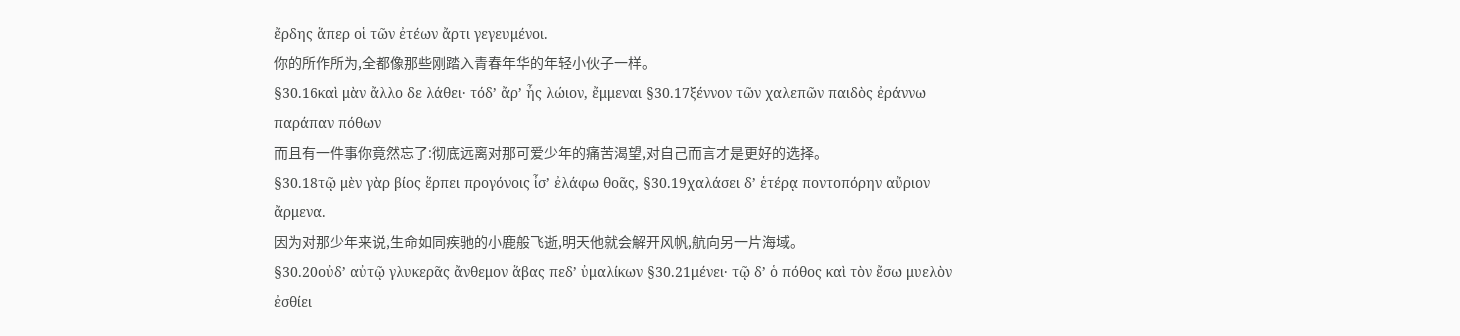ἔρδης ἅπερ οἱ τῶν ἐτέων ἄρτι γεγευμένοι.
你的所作所为,全都像那些刚踏入青春年华的年轻小伙子一样。
§30.16καὶ μὰν ἄλλο δε λάθει· τόδʼ ἄρʼ ἦς λώιον, ἔμμεναι §30.17ξέννον τῶν χαλεπῶν παιδὸς ἐράννω παράπαν πόθων
而且有一件事你竟然忘了:彻底远离对那可爱少年的痛苦渴望,对自己而言才是更好的选择。
§30.18τῷ μὲν γὰρ βίος ἕρπει προγόνοις ἶσʼ ἐλάφω θοᾶς, §30.19χαλάσει δʼ ἑτέρᾳ ποντοπόρην αὔριον ἄρμενα.
因为对那少年来说,生命如同疾驰的小鹿般飞逝,明天他就会解开风帆,航向另一片海域。
§30.20οὐδʼ αὐτῷ γλυκερᾶς ἄνθεμον ἅβας πεδʼ ὐμαλίκων §30.21μένει· τῷ δʼ ὁ πόθος καὶ τὸν ἔσω μυελὸν ἐσθίει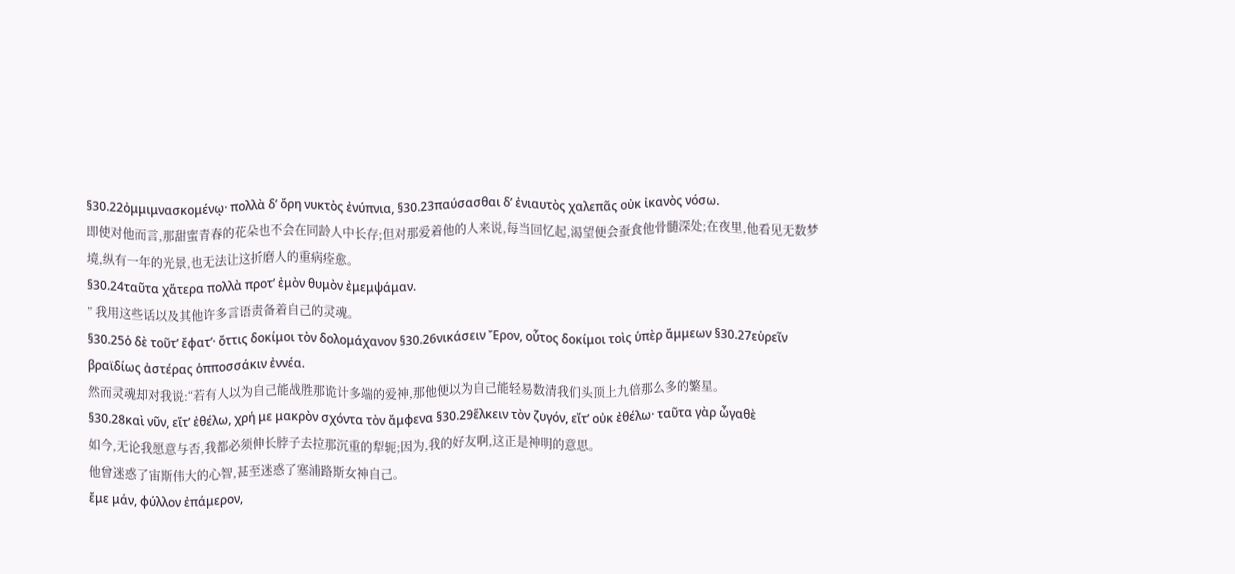§30.22ὀμμιμνασκομένῳ· πολλὰ δʼ ὄρη νυκτὸς ἐνύπνια, §30.23παύσασθαι δʼ ἐνιαυτὸς χαλεπᾶς οὐκ ἰκανὸς νόσω.
即使对他而言,那甜蜜青春的花朵也不会在同龄人中长存;但对那爱着他的人来说,每当回忆起,渴望便会蚕食他骨髓深处;在夜里,他看见无数梦境,纵有一年的光景,也无法让这折磨人的重病痊愈。
§30.24ταῦτα χἅτερα πολλὰ προτʼ ἐμὸν θυμὸν ἐμεμψάμαν.
” 我用这些话以及其他许多言语责备着自己的灵魂。
§30.25ὁ δὲ τοῦτʼ ἔφατʼ· ὄττις δοκίμοι τὸν δολομάχανον §30.26νικάσειν Ἔρον, οὗτος δοκίμοι τοὶς ὑπὲρ ἄμμεων §30.27εὑρεῖν βραϊδίως ἀστέρας ὁπποσσάκιν ἐννέα.
然而灵魂却对我说:“若有人以为自己能战胜那诡计多端的爱神,那他便以为自己能轻易数清我们头顶上九倍那么多的繁星。
§30.28καὶ νῦν, εἴτʼ ἐθέλω, χρή με μακρὸν σχόντα τὸν ἄμφενα §30.29ἕλκειν τὸν ζυγόν, εἴτʼ οὐκ ἐθέλω· ταῦτα γὰρ ὦγαθὲ
如今,无论我愿意与否,我都必须伸长脖子去拉那沉重的犁轭;因为,我的好友啊,这正是神明的意思。
他曾迷惑了宙斯伟大的心智,甚至迷惑了塞浦路斯女神自己。
ἔμε μάν, φύλλον ἐπάμερον,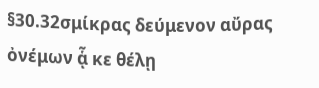§30.32σμίκρας δεύμενον αὔρας ὀνέμων ᾇ κε θέλῃ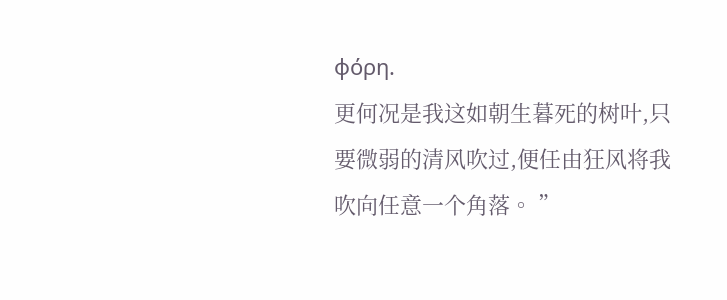φόρη.
更何况是我这如朝生暮死的树叶,只要微弱的清风吹过,便任由狂风将我吹向任意一个角落。 ”